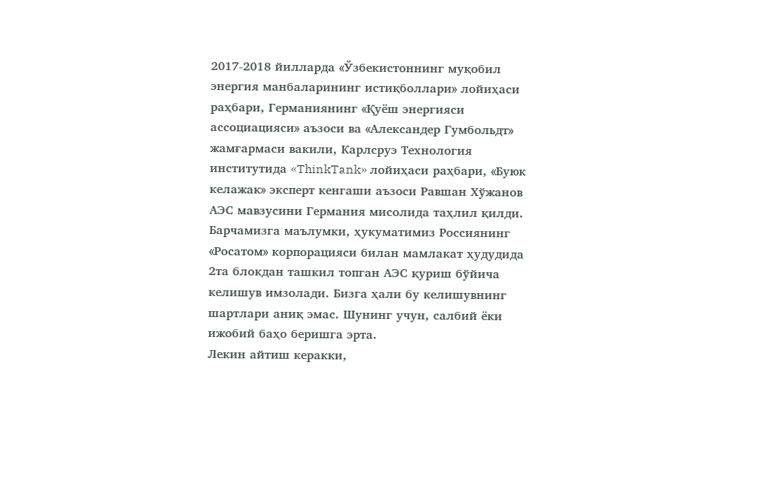2017-2018 йилларда «Ўзбекистоннинг муқобил энергия манбаларининг истиқболлари» лойиҳаси раҳбари, Германиянинг «Қуёш энергияси ассоциацияси» аъзоси ва «Александер Гумбольдт» жамғармаси вакили, Карлсруэ Технология институтида «ThinkTank» лойиҳаси раҳбари, «Буюк келажак» эксперт кенгаши аъзоси Равшан Хўжанов АЭС мавзусини Германия мисолида таҳлил қилди.
Барчамизга маълумки, ҳукуматимиз Россиянинг «Росатом» корпорацияси билан мамлакат ҳудудида 2та блокдан ташкил топган АЭС қуриш бўйича келишув имзолади. Бизга ҳали бу келишувнинг шартлари аниқ эмас. Шунинг учун, салбий ёки ижобий баҳо беришга эрта.
Лекин айтиш керакки,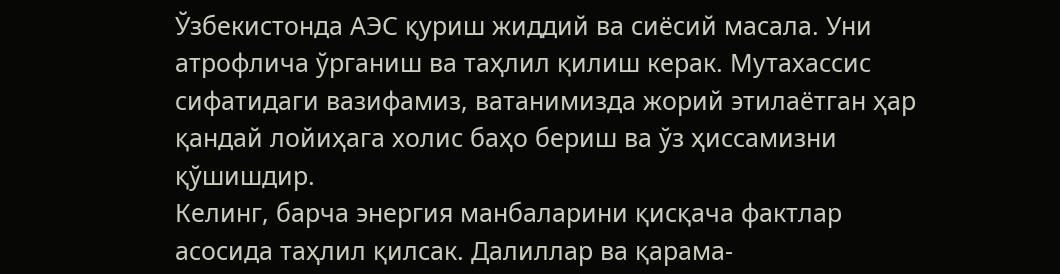Ўзбекистонда АЭС қуриш жиддий ва сиёсий масала. Уни атрофлича ўрганиш ва таҳлил қилиш керак. Мутахассис сифатидаги вазифамиз, ватанимизда жорий этилаётган ҳар қандай лойиҳага холис баҳо бериш ва ўз ҳиссамизни қўшишдир.
Келинг, барча энергия манбаларини қисқача фактлар асосида таҳлил қилсак. Далиллар ва қарама-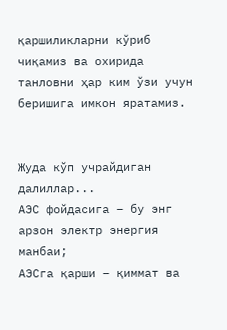қаршиликларни кўриб чиқамиз ва охирида танловни ҳар ким ўзи учун беришига имкон яратамиз.


Жуда кўп учрайдиган далиллар...
АЭС фойдасига – бу энг арзон электр энергия манбаи;
АЭСга қарши – қиммат ва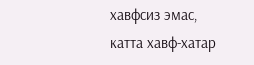хавфсиз эмас, катта хавф-хатар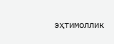эҳтимоллик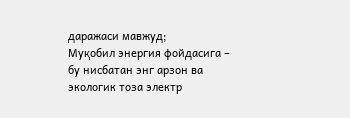даражаси мавжуд;
Муқобил энергия фойдасига – бу нисбатан энг арзон ва экологик тоза электр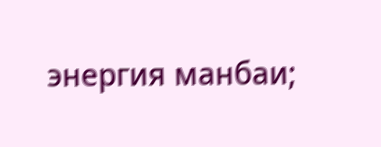энергия манбаи;